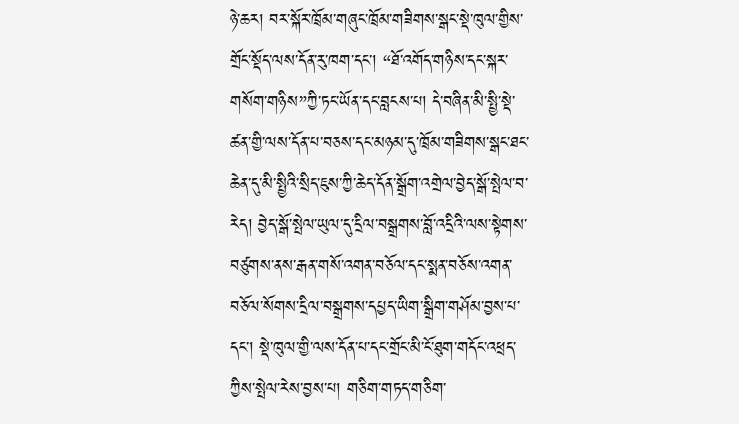ཉེ་ཆར། བར་སྐོར་ཁྲོམ་གཞུང་ཁྲོམ་གཟིགས་སྒང་སྡེ་ཁུལ་གྱིས་གྲོང་སྡོད་ལས་དོན་རུ་ཁག་དང་། “ཐོ་འགོད་གཉིས་དང་སྐར་གསོག་གཉིས”ཀྱི་ཏང་ཡོན་དང་བླངས་པ། དེ་བཞིན་མི་སྤྱི་སྡེ་ཚན་གྱི་ལས་དོན་པ་བཅས་དང་མཉམ་དུ་ཁྲོམ་གཟིགས་སྒང་ཐང་ཆེན་དུ་མི་སྤྱིའི་སྲིད་ཇུས་ཀྱི་ཆེད་དོན་སྒྲོག་འགྲེལ་བྱེད་སྒོ་སྤེལ་བ་རེད། བྱེད་སྒོ་སྤེལ་ཡུལ་དུ་དྲིལ་བསྒྲགས་བློ་འདྲིའི་ལས་སྟེགས་བཙུགས་ནས་རྒན་གསོ་འགན་བཅོལ་དང་སྨན་བཅོས་འགན་བཅོལ་སོགས་དྲིལ་བསྒྲགས་དཔྱད་ཡིག་སྒྲིག་གཤོམ་བྱས་པ་དང་། སྡེ་ཁུལ་གྱི་ལས་དོན་པ་དང་གྲོང་མི་ངོ་ཐུག་གདོང་འཕྲད་ཀྱིས་སྤེལ་རེས་བྱས་པ། གཅིག་གཏད་གཅིག་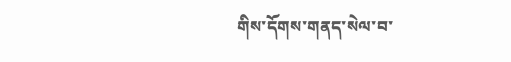གིས་དོགས་གནད་སེལ་བ་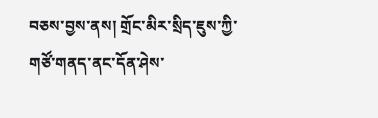བཅས་བྱས་ནས། གྲོང་མིར་སྲིད་ཇུས་ཀྱི་གཙོ་གནད་ནང་དོན་ཤེས་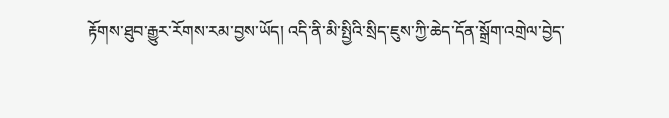རྟོགས་ཐུབ་རྒྱུར་རོགས་རམ་བྱས་ཡོད། འདི་ནི་མི་སྤྱིའི་སྲིད་ཇུས་ཀྱི་ཆེད་དོན་སྒྲོག་འགྲེལ་བྱེད་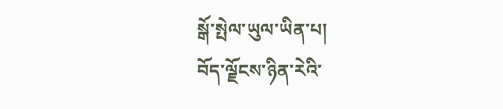སྒོ་སྤེལ་ཡུལ་ཡིན་པ།
བོད་ལྗོངས་ཉིན་རེའི་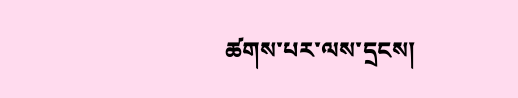ཚགས་པར་ལས་དྲངས།